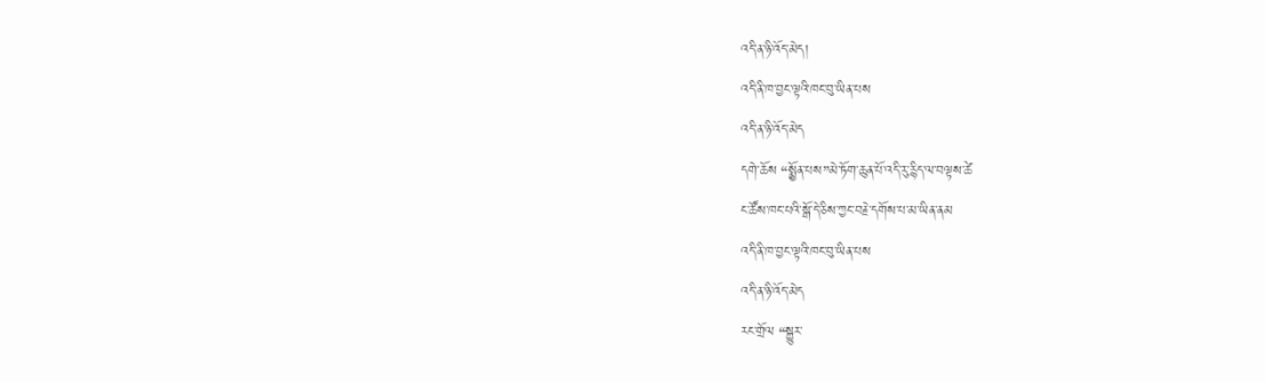འདི་ན་ཉི་འོད་མེད།
འདི་ནི་ཁ་བྱང་ལྟའི་ཁང་བུ་ཡིན་པས
འདི་ན་ཉི་འོད་མེད
དགེ་ཆོས “སྨྱོན་པས”མེ་ཏོག་ཆུན་པོ་འདི་རུ་རྙིད་ལ་བལྟས་ཚེ
ང་ཚོས་ཁང་པའི་སྒོ་དེ་ཅིས་ཀྱང་བརྗེ་དགོས་པ་མ་ཡིན་ནམ
འདི་ནི་ཁ་བྱང་ལྟའི་ཁང་བུ་ཡིན་པས
འདི་ན་ཉི་འོད་མེད
རང་གྲོལ “སྐྱུར་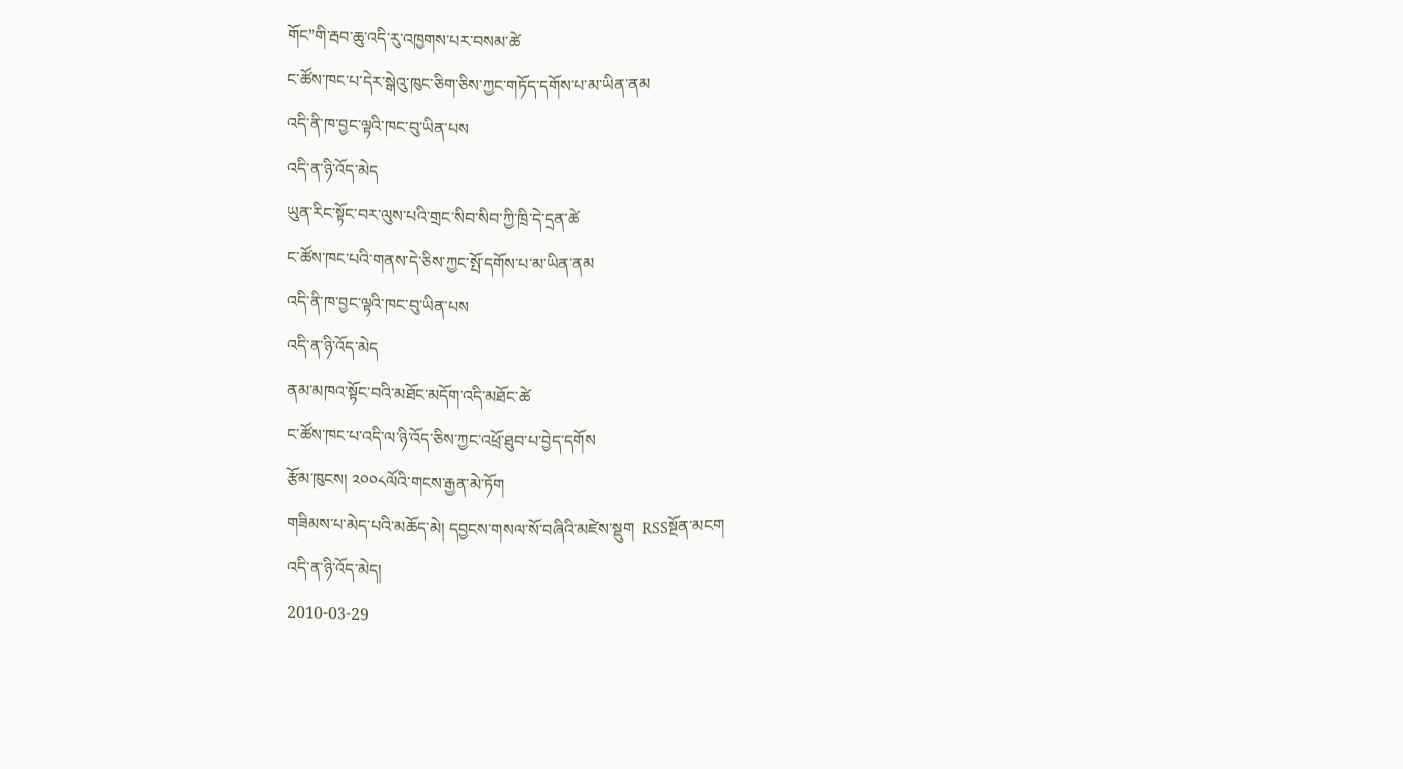གོང”གི་རྦབ་ཆུ་འདི་རུ་འཁྱགས་པར་བསམ་ཚེ
ང་ཚོས་ཁང་པ་དེར་སྒེའུ་ཁུང་ཅིག་ཅིས་ཀྱང་གཏོད་དགོས་པ་མ་ཡིན་ནམ
འདི་ནི་ཁ་བྱང་ལྟའི་ཁང་བུ་ཡིན་པས
འདི་ན་ཉི་འོད་མེད
ཡུན་རིང་སྟོང་བར་ལུས་པའི་གྲང་སིབ་སིབ་ཀྱི་ཁྲི་དེ་དྲན་ཚེ
ང་ཚོས་ཁང་པའི་གནས་དེ་ཅིས་ཀྱང་སྤོ་དགོས་པ་མ་ཡིན་ནམ
འདི་ནི་ཁ་བྱང་ལྟའི་ཁང་བུ་ཡིན་པས
འདི་ན་ཉི་འོད་མེད
ནམ་མཁའ་སྟོང་བའི་མཐོང་མདོག་འདི་མཐོང་ཚེ
ང་ཚོས་ཁང་པ་འདི་ལ་ཉི་འོད་ཅིས་ཀྱང་འཕྲོ་ཐུབ་པ་བྱེད་དགོས
རྩོམ་ཁུངས། ༢༠༠༨ལོའི་གངས་རྒྱན་མེ་ཏོག
གཟིམས་པ་མེད་པའི་མཆོད་མེ། དབྱངས་གསལ་སོ་བཞིའི་མཛེས་སྡུག  RSSསྔོན་མངག
འདི་ན་ཉི་འོད་མེད།
2010-03-29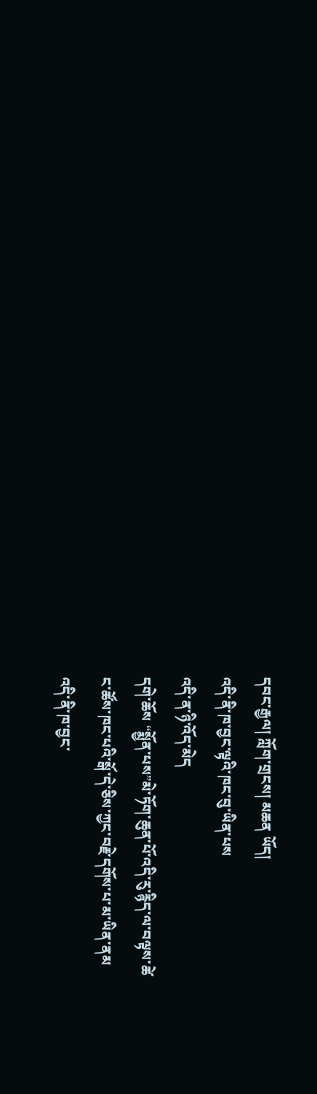དབང་རྒྱལ། ཀློག་གྲངས། མཆན ཡོད།
འདི་ནི་ཁ་བྱང་ལྟའི་ཁང་བུ་ཡིན་པས
འདི་ན་ཉི་འོད་མེད
དགེ་ཆོས “སྨྱོན་པས”མེ་ཏོག་ཆུན་པོ་འདི་རུ་རྙིད་ལ་བལྟས་ཚེ
ང་ཚོས་ཁང་པའི་སྒོ་དེ་ཅིས་ཀྱང་བརྗེ་དགོས་པ་མ་ཡིན་ནམ
འདི་ནི་ཁ་བྱང་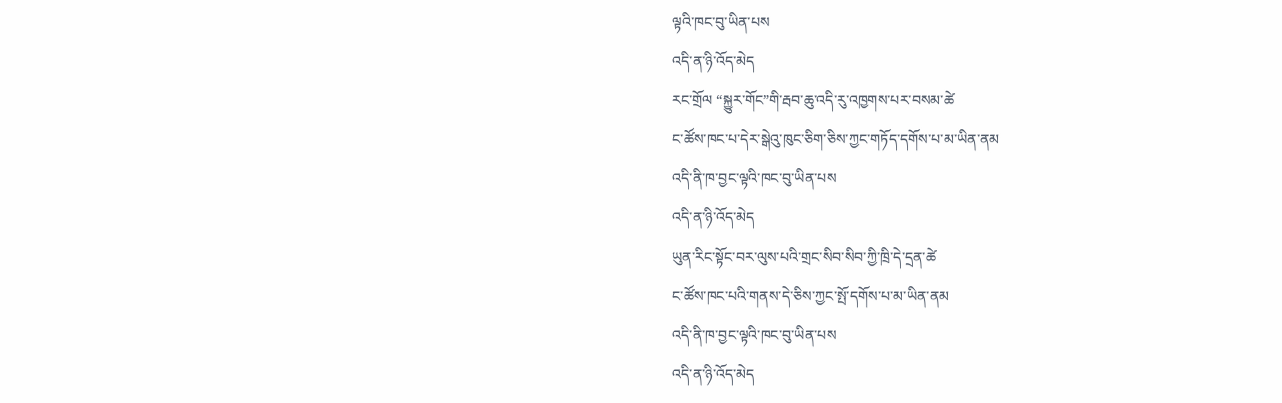ལྟའི་ཁང་བུ་ཡིན་པས
འདི་ན་ཉི་འོད་མེད
རང་གྲོལ “སྐྱུར་གོང”གི་རྦབ་ཆུ་འདི་རུ་འཁྱགས་པར་བསམ་ཚེ
ང་ཚོས་ཁང་པ་དེར་སྒེའུ་ཁུང་ཅིག་ཅིས་ཀྱང་གཏོད་དགོས་པ་མ་ཡིན་ནམ
འདི་ནི་ཁ་བྱང་ལྟའི་ཁང་བུ་ཡིན་པས
འདི་ན་ཉི་འོད་མེད
ཡུན་རིང་སྟོང་བར་ལུས་པའི་གྲང་སིབ་སིབ་ཀྱི་ཁྲི་དེ་དྲན་ཚེ
ང་ཚོས་ཁང་པའི་གནས་དེ་ཅིས་ཀྱང་སྤོ་དགོས་པ་མ་ཡིན་ནམ
འདི་ནི་ཁ་བྱང་ལྟའི་ཁང་བུ་ཡིན་པས
འདི་ན་ཉི་འོད་མེད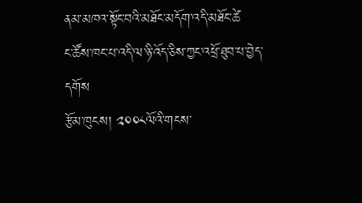ནམ་མཁའ་སྟོང་བའི་མཐོང་མདོག་འདི་མཐོང་ཚེ
ང་ཚོས་ཁང་པ་འདི་ལ་ཉི་འོད་ཅིས་ཀྱང་འཕྲོ་ཐུབ་པ་བྱེད་དགོས
རྩོམ་ཁུངས། ༢༠༠༨ལོའི་གངས་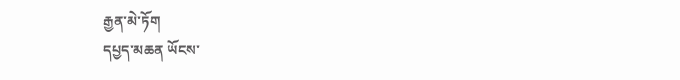རྒྱན་མེ་ཏོག
དཔྱད་མཆན ཡོངས་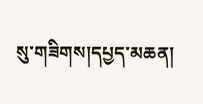སུ་གཟིགས།དཔྱད་མཆན།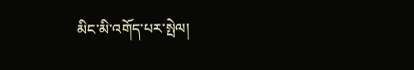མིང་མི་འགོད་པར་སྤེལ།